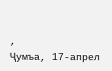,
Ҷумъа, 17-апрел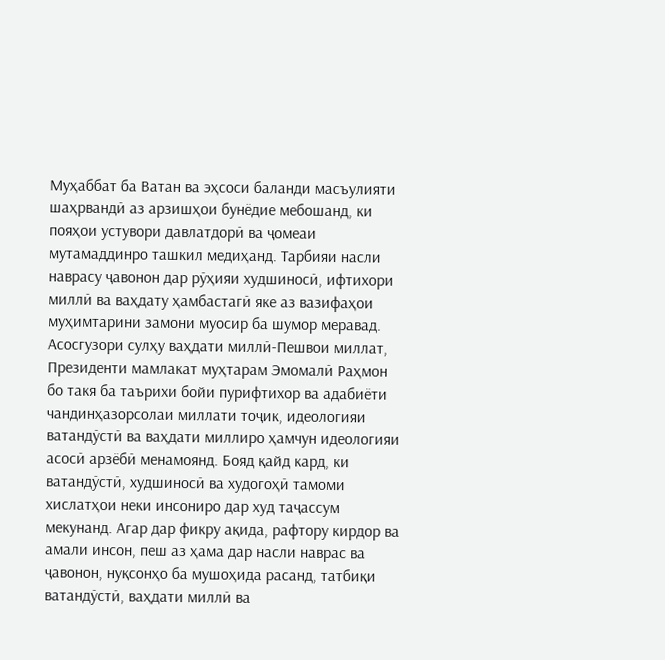Муҳаббат ба Ватан ва эҳсоси баланди масъулияти шаҳрвандӣ аз арзишҳои бунёдие мебошанд, ки пояҳои устувори давлатдорӣ ва ҷомеаи мутамаддинро ташкил медиҳанд. Тарбияи насли наврасу ҷавонон дар рӯҳияи худшиносӣ, ифтихори миллӣ ва ваҳдату ҳамбастагӣ яке аз вазифаҳои муҳимтарини замони муосир ба шумор меравад.
Асосгузори сулҳу ваҳдати миллӣ-Пешвои миллат, Президенти мамлакат муҳтарам Эмомалӣ Раҳмон бо такя ба таърихи бойи пурифтихор ва адабиёти чандинҳазорсолаи миллати тоҷик, идеологияи ватандӯстӣ ва ваҳдати миллиро ҳамчун идеологияи асосӣ арзёбӣ менамоянд. Бояд қайд кард, ки ватандӯстӣ, худшиносӣ ва худогоҳӣ тамоми хислатҳои неки инсониро дар худ таҷассум мекунанд. Агар дар фикру ақида, рафтору кирдор ва амали инсон, пеш аз ҳама дар насли наврас ва ҷавонон, нуқсонҳо ба мушоҳида расанд, татбиқи ватандӯстӣ, ваҳдати миллӣ ва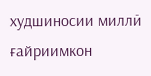худшиносии миллӣ ғайриимкон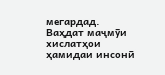мегардад.
Ваҳдат маҷмӯи хислатҳои ҳамидаи инсонӣ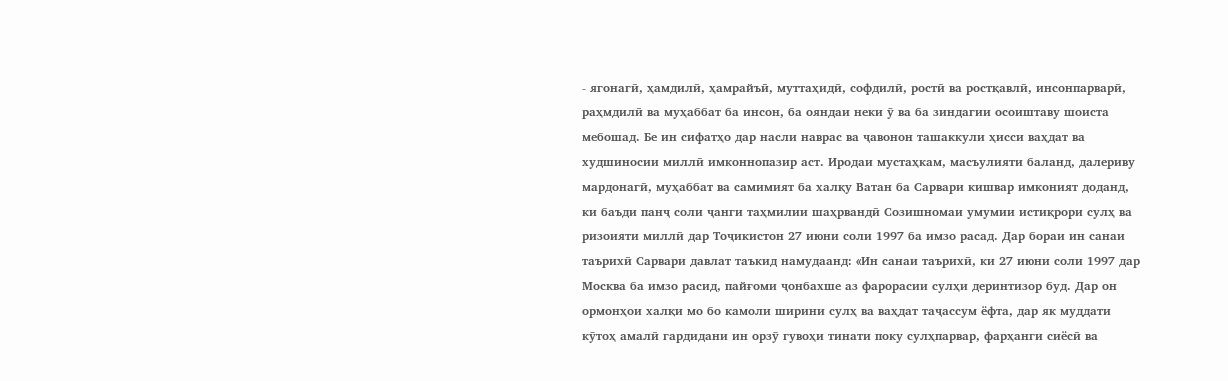- ягонагӣ, ҳамдилӣ, ҳамрайъӣ, муттаҳидӣ, софдилӣ, ростӣ ва ростқавлӣ, инсонпарварӣ, раҳмдилӣ ва муҳаббат ба инсон, ба ояндаи неки ӯ ва ба зиндагии осоиштаву шоиста мебошад. Бе ин сифатҳо дар насли наврас ва ҷавонон ташаккули ҳисси ваҳдат ва худшиносии миллӣ имконнопазир аст. Иродаи мустаҳкам, масъулияти баланд, далериву мардонагӣ, муҳаббат ва самимият ба халқу Ватан ба Сарвари кишвар имконият доданд, ки баъди панҷ соли ҷанги таҳмилии шаҳрвандӣ Созишномаи умумии истиқрори сулҳ ва ризоияти миллӣ дар Тоҷикистон 27 июни соли 1997 ба имзо расад. Дар бораи ин санаи таърихӣ Сарвари давлат таъкид намудаанд: «Ин санаи таърихӣ, ки 27 июни соли 1997 дар Москва ба имзо расид, пайғоми ҷонбахше аз фарорасии сулҳи деринтизор буд. Дар он ормонҳои халқи мо бо камоли ширини сулҳ ва ваҳдат таҷассум ёфта, дар як муддати кӯтоҳ амалӣ гардидани ин орзӯ гувоҳи тинати поку сулҳпарвар, фарҳанги сиёсӣ ва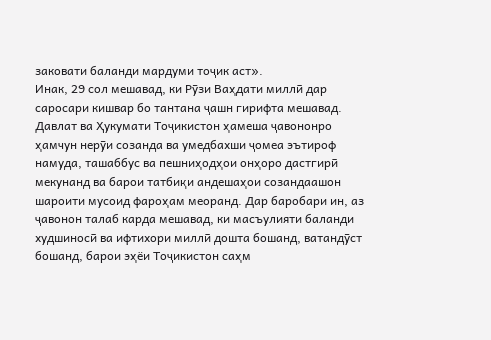заковати баланди мардуми тоҷик аст».
Инак, 29 сол мешавад, ки Рӯзи Ваҳдати миллӣ дар саросари кишвар бо тантана ҷашн гирифта мешавад. Давлат ва Ҳукумати Тоҷикистон ҳамеша ҷавононро ҳамчун нерӯи созанда ва умедбахши ҷомеа эътироф намуда, ташаббус ва пешниҳодҳои онҳоро дастгирӣ мекунанд ва барои татбиқи андешаҳои созандаашон шароити мусоид фароҳам меоранд. Дар баробари ин, аз ҷавонон талаб карда мешавад, ки масъулияти баланди худшиносӣ ва ифтихори миллӣ дошта бошанд, ватандӯст бошанд, барои эҳёи Тоҷикистон саҳм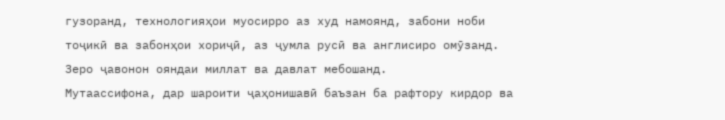гузоранд, технологияҳои муосирро аз худ намоянд, забони ноби тоҷикӣ ва забонҳои хориҷӣ, аз ҷумла русӣ ва англисиро омӯзанд. Зеро ҷавонон ояндаи миллат ва давлат мебошанд.
Мутаассифона, дар шароити ҷаҳонишавӣ баъзан ба рафтору кирдор ва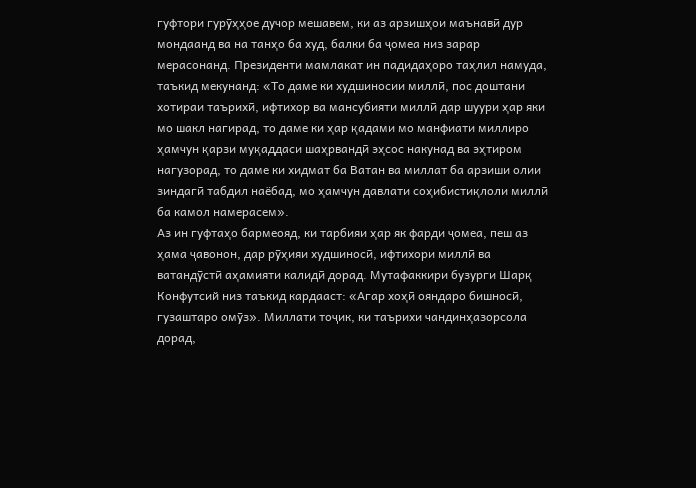гуфтори гурӯҳҳое дучор мешавем, ки аз арзишҳои маънавӣ дур мондаанд ва на танҳо ба худ, балки ба ҷомеа низ зарар мерасонанд. Президенти мамлакат ин падидаҳоро таҳлил намуда, таъкид мекунанд: «То даме ки худшиносии миллӣ, пос доштани хотираи таърихӣ, ифтихор ва мансубияти миллӣ дар шуури ҳар яки мо шакл нагирад, то даме ки ҳар қадами мо манфиати миллиро ҳамчун қарзи муқаддаси шаҳрвандӣ эҳсос накунад ва эҳтиром нагузорад, то даме ки хидмат ба Ватан ва миллат ба арзиши олии зиндагӣ табдил наёбад, мо ҳамчун давлати соҳибистиқлоли миллӣ ба камол намерасем».
Аз ин гуфтаҳо бармеояд, ки тарбияи ҳар як фарди ҷомеа, пеш аз ҳама ҷавонон, дар рӯҳияи худшиносӣ, ифтихори миллӣ ва ватандӯстӣ аҳамияти калидӣ дорад. Мутафаккири бузурги Шарқ Конфутсий низ таъкид кардааст: «Агар хоҳӣ ояндаро бишносӣ, гузаштаро омӯз». Миллати тоҷик, ки таърихи чандинҳазорсола дорад,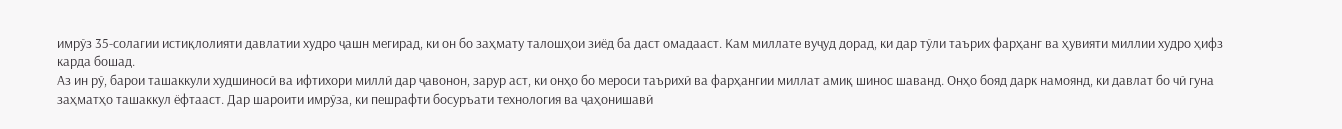имрӯз 35-солагии истиқлолияти давлатии худро ҷашн мегирад, ки он бо заҳмату талошҳои зиёд ба даст омадааст. Кам миллате вуҷуд дорад, ки дар тӯли таърих фарҳанг ва ҳувияти миллии худро ҳифз карда бошад.
Аз ин рӯ, барои ташаккули худшиносӣ ва ифтихори миллӣ дар ҷавонон, зарур аст, ки онҳо бо мероси таърихӣ ва фарҳангии миллат амиқ шинос шаванд. Онҳо бояд дарк намоянд, ки давлат бо чӣ гуна заҳматҳо ташаккул ёфтааст. Дар шароити имрӯза, ки пешрафти босуръати технология ва ҷаҳонишавӣ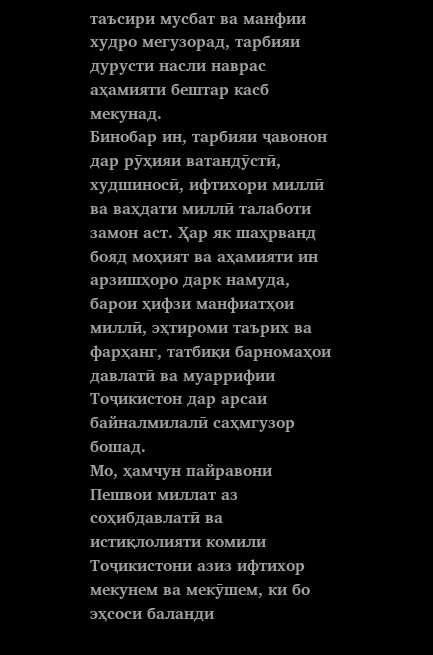таъсири мусбат ва манфии худро мегузорад, тарбияи дурусти насли наврас аҳамияти бештар касб мекунад.
Бинобар ин, тарбияи ҷавонон дар рӯҳияи ватандӯстӣ, худшиносӣ, ифтихори миллӣ ва ваҳдати миллӣ талаботи замон аст. Ҳар як шаҳрванд бояд моҳият ва аҳамияти ин арзишҳоро дарк намуда, барои ҳифзи манфиатҳои миллӣ, эҳтироми таърих ва фарҳанг, татбиқи барномаҳои давлатӣ ва муаррифии Тоҷикистон дар арсаи байналмилалӣ саҳмгузор бошад.
Мо, ҳамчун пайравони Пешвои миллат аз соҳибдавлатӣ ва истиқлолияти комили Тоҷикистони азиз ифтихор мекунем ва мекӯшем, ки бо эҳсоси баланди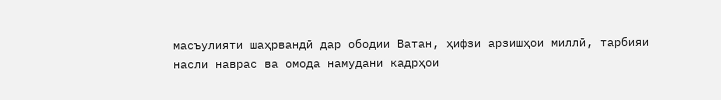масъулияти шаҳрвандӣ дар ободии Ватан, ҳифзи арзишҳои миллӣ, тарбияи насли наврас ва омода намудани кадрҳои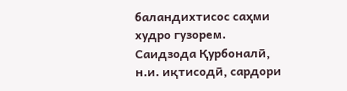баландихтисос саҳми худро гузорем.
Саидзода Қурбоналӣ, н.и. иқтисодӣ, сардори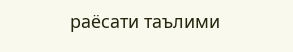раёсати таълими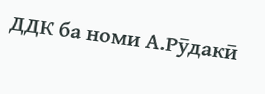ДДК ба номи А.Рӯдакӣ